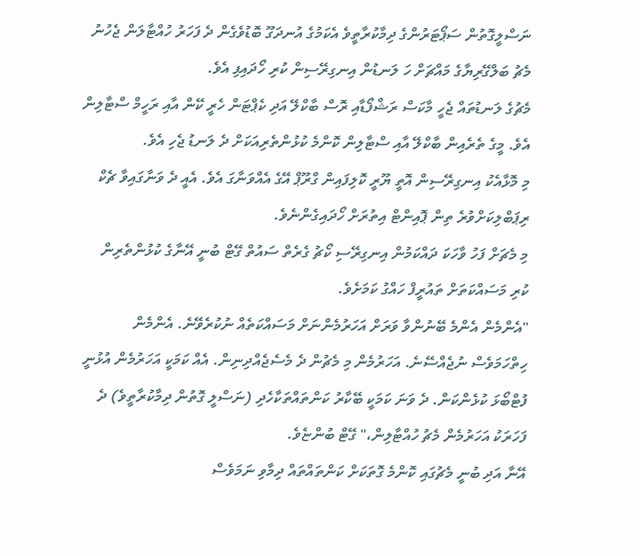ނަސްލީގޮތުން ސަޕޯޓަރުންގެ ދިމާކުރާތީވެ އެކަމުގެ އުނދަގޫ ބޮޑުވެގެން ދެ ފަހަރު ހުއްޓާލަން ޖެހުނު މެޗު ބަލްގޭރިޔާގެ މައްޗަށް ހަ ލަނޑުން އިނގިރޭސިން ކުރި ހޯދައިފި އެވެ.
މެޗުގެ ލަނޑުތައް ޖެހީ މާކަސް ރަޝްފޯޑާއި ރޮސް ބާކްލޭ އަދި ކެޕްޓަން ހެރީ ކޭން އާއި ރަހީމް ސްޓާލިން އެވެ. މީގެ ތެރެއިން ބާކްލޭ އާއި ސްޓާލިން ކޮންމެ ކުޅުންތެރިއަކަށް ދެ ލަނޑު ޖެހި އެވެ.
މި މޮޅާއެކު އިނގިރޭސިން އޮތީ ޔޫރީ ކޮލިފައިން ގްރޫޕް އޭގެ އެއްވަނާގަ އެވެ. އެއީ ދެ ވަނާގައިވާ ޗެކް ރިޕަބްލިކަށްވުރެ ތިން ޕޮއިންޓް އިތުރަށް ހޯދައިގެންނެވެ.
މި މެޗަށް ފަހު ވާހަކަ ދައްކަމުން އިނގިރޭސި ކޯޗު ގެރެތް ސައުތް ގޭޓް ބުނީ އޭނާގެ ކުޅުންތެރިން ކުރި މަސައްކަތަށް ތައުރީފް ހައްގު ކަމަށެވެ.
"އެންމެން އެންމެ ބޭނުންވާ ވަރަށް އަހަރުމެންނަށް މަސައްކަތެއް ނުކުރެވޭނެ. އެންމެން ހިތްހަމަވެސް ނުޖެއްސޭނެ. އަހަރުމެން މި މެޗުން ދެ މެސެޖެއްދިނިން. އެއް ކަމަކީ އަހަރުމެން އުޅުނީ ފުޓްބޯޅަ ކުޅެންކަން. ދެ ވަނަ ކަމަކީ ބޭކާރު ކަންތައްތަކާހެދި (ނަސްލީ ގޮތުން ދިމާކުރާތީވެ) ދެ ފަހަރަކު އަހަރުމެން މެޗު ހުއްޓާލިން،" ގޭޓް ބުންޏެވެ.
އޭނާ އަދި ބުނީ މެޗުގައި ކޮންމެ ގޮތަކަށް ކަންތައްތައް ދިމާވި ނަމަވެސް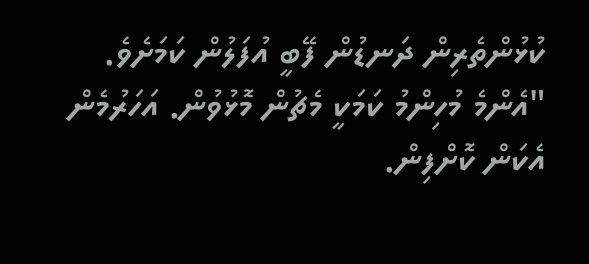ކުޅުންތެރިން ދަނޑުން ފޭބީ އުފަލުން ކަމަށެވެ.
"އެންމެ މުހިންމު ކަމަކީ މެޗުން މޮޅުވުން. އަހަރުމެން އެކަން ކޮށްފިން.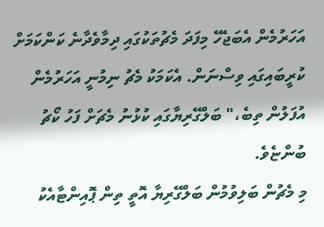އަހަރުމެން އެބަޖެހޭ މިފަދަ މެޗުތަކުގައި ދިމާވެދާނެ ކަންކަމަށް ކުރީބައިގައި ވިސްނަން. އެކަމަކު މެޗު ނިމުނީ އަހަރުމެން އުފަލުން ތިބެ،" ބަލްގޭރިޔާގައި ކުޅުނު މެޗަށް ފަހު ކޯޗު ބުންޏެވެ.
މި މެޗުން ބަލިވުމުން ބަލްގޭރިޔާ އޮތީ ތިން ޕޮއިންޓާއެކު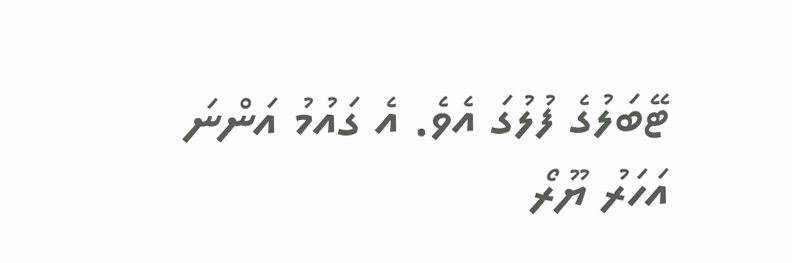ޓޭބަލުގެ ފުލުގަ އެވެ. އެ ގައުމު އަންނަ އަހަރު ޔޫރޯ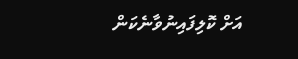އަށް ކޮލިފައިނުވާނެކަން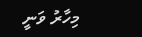މިހާރު ވަނީ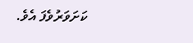ކަށަވަރުވެފަ އެވެ.